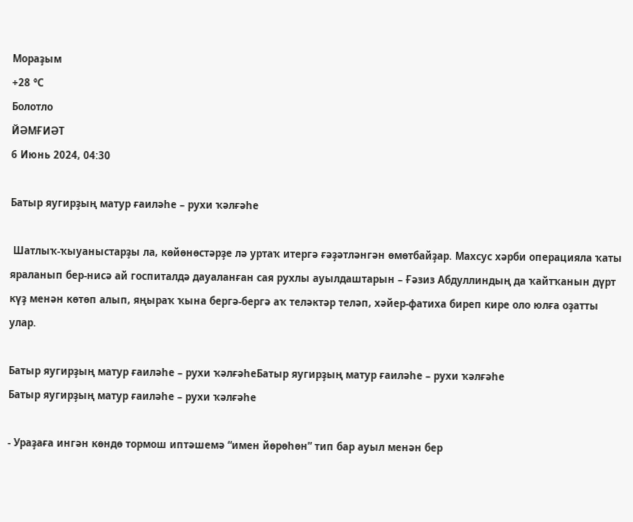Мораҙым
+28 °С
Болотло
ЙӘМҒИӘТ
6 Июнь 2024, 04:30

Батыр яугирҙың матур ғаиләһе – рухи ҡәлғәһе

 Шатлыҡ-ҡыуаныстарҙы ла, көйөнөстәрҙе лә уртаҡ итергә ғәҙәтләнгән өмөтбайҙар. Махсус хәрби операцияла ҡаты яраланып бер-нисә ай госпиталдә дауаланған сая рухлы ауылдаштарын – Ғәзиз Абдуллиндың да ҡайтҡанын дүрт күҙ менән көтөп алып, яңыраҡ ҡына бергә-бергә аҡ теләктәр теләп, хәйер-фатиха биреп кире оло юлға оҙатты улар.

Батыр яугирҙың матур ғаиләһе – рухи ҡәлғәһеБатыр яугирҙың матур ғаиләһе – рухи ҡәлғәһе
Батыр яугирҙың матур ғаиләһе – рухи ҡәлғәһе

- Ураҙаға ингән көндө тормош иптәшемә “имен йөрөһөн” тип бар ауыл менән бер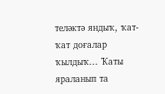теләктә яндыҡ, ҡат-ҡат доғалар ҡылдыҡ... Ҡаты яраланып та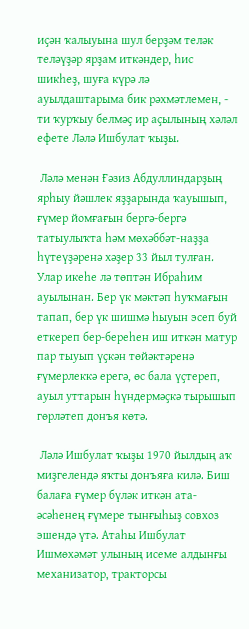иҫән ҡалыуына шул берҙәм теләк теләүҙәр ярҙам иткәндер, һис шикһеҙ, шуға күрә лә ауылдаштарыма бик рәхмәтлемен, - ти ҡурҡыу белмәҫ ир аҫылының хәләл ефете Ләлә Ишбулат ҡыҙы.

 Ләлә менән Ғәзиз Абдуллиндарҙың ярһыу йәшлек яҙҙарында ҡауышып, ғүмер йомғағын бергә-бергә татыулыҡта һәм мөхәббәт-наҙҙа һүтеүҙәренә хәҙер 33 йыл тулған. Улар икеһе лә төптән Ибраһим ауылынан. Бер үк мәктәп һуҡмағын тапап, бер үк шишмә һыуын эсеп буй еткереп бер-береһен иш иткән матур пар тыуып үҫкән төйәктәренә ғүмерлеккә ерегә, өс бала үҫтереп, ауыл уттарын һүндермәҫкә тырышып гөрләтеп донъя көтә.

 Ләлә Ишбулат ҡыҙы 1970 йылдың аҡ миҙгелендә яҡты донъяға килә. Биш балаға ғүмер бүләк иткән ата-әсәһенең ғүмере тынғыһыҙ совхоз эшендә үтә. Атаһы Ишбулат Ишмөхәмәт улының исеме алдынғы механизатор, тракторсы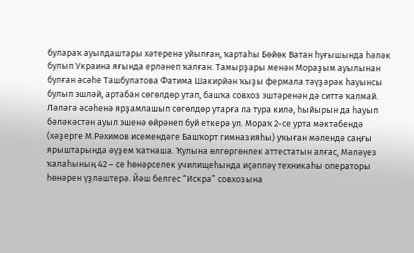булараҡ ауылдаштары хәтеренә уйылған, ҡартаһы Бөйөк Ватан һуғышында һәләк булып Украина яғында ерләнеп ҡалған. Тамырҙары менән Мораҙым ауылынан булған әсәһе Ташбулатова Фатима Шакирйән ҡыҙы фермала тәүҙәрәк һауынсы булып эшләй, артабан сөгөлдөр утап, башҡа совхоз эштәренән дә ситтә ҡалмай. Ләләгә әсәһенә ярҙамлашып сөгөлдөр утарға ла тура килә, һыйырын да һауып бәләкәстән ауыл эшенә өйрәнеп буй еткерә ул. Мораҡ 2-се урта мәктәбендә (хәҙерге М.Рәхимов исемендәге Башҡорт гимназияһы) уҡыған мәлендә саңғы ярыштарында әүҙем ҡатнаша. Ҡулына өлгөргөнлек аттестатын алғас, Мәләүез ҡалаһының 42 – се һөнәрселек училищеһында иҫәпләү техникаһы операторы һөнәрен үҙләштерә. Йәш белгес “Искра” совхозына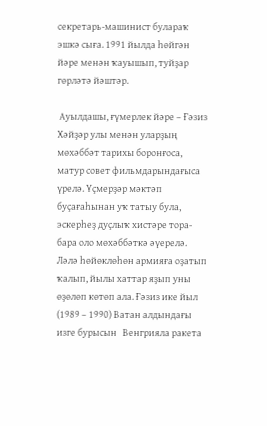секретарь-машинист булараҡ эшкә сыға. 1991 йылда һөйгән йәре менән ҡауышып, туйҙар гөрләтә йәштәр.

 Ауылдашы, ғүмерлек йәре – Ғәзиз Хәйҙәр улы менән уларҙың мөхәббәт тарихы боронғоса, матур совет фильмдарындағыса үрелә. Үҫмерҙәр мәктәп буҫағаһынан уҡ татыу була, эскерһеҙ дуҫлыҡ хистәре тора-бара оло мөхәббәткә әүерелә. Ләлә һөйөклөһөн армияға оҙатып ҡалып, йылы хаттар яҙып уны өҙөлөп көтөп ала. Ғәзиз ике йыл (1989 – 1990) Ватан алдындағы изге бурысын   Венгрияла ракета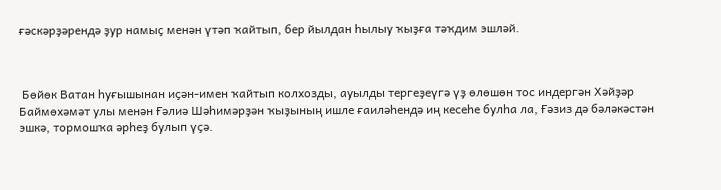ғәскәрҙәрендә ҙур намыҫ менән үтәп ҡайтып, бер йылдан һылыу ҡыҙға тәҡдим эшләй.



 Бөйөк Ватан һуғышынан иҫән-имен ҡайтып колхозды, ауылды тергеҙеүгә үҙ өлөшөн тос индергән Хәйҙәр Баймөхәмәт улы менән Ғәлиә Шәһимәрҙән ҡыҙының ишле ғаиләһендә иң кесеһе булһа ла, Ғәзиз дә бәләкәстән эшкә, тормошҡа әрһеҙ булып үҫә.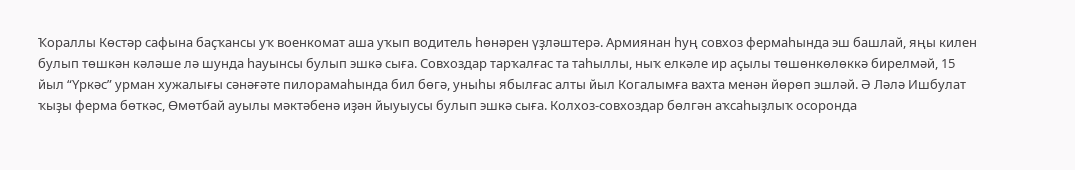Ҡораллы Көстәр сафына баҫҡансы уҡ военкомат аша уҡып водитель һөнәрен үҙләштерә. Армиянан һуң совхоз фермаһында эш башлай, яңы килен булып төшкән кәләше лә шунда һауынсы булып эшкә сыға. Совхоздар тарҡалғас та таһыллы, ныҡ елкәле ир аҫылы төшөнкөлөккә бирелмәй, 15 йыл “Үркәс” урман хужалығы сәнәғәте пилорамаһында бил бөгә, уныһы ябылғас алты йыл Когалымға вахта менән йөрөп эшләй. Ә Ләлә Ишбулат ҡыҙы ферма бөткәс, Өмөтбай ауылы мәктәбенә иҙән йыуыусы булып эшкә сыға. Колхоз-совхоздар бөлгән аҡсаһыҙлыҡ осоронда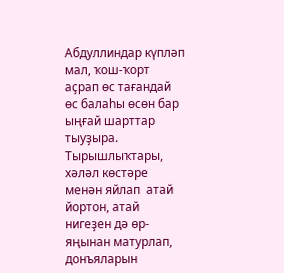Абдуллиндар күпләп мал, ҡош-ҡорт аҫрап өс тағандай өс балаһы өсөн бар ыңғай шарттар тыуҙыра. Тырышлыҡтары, хәләл көстәре менән яйлап  атай йортон, атай нигеҙен дә өр-яңынан матурлап, донъяларын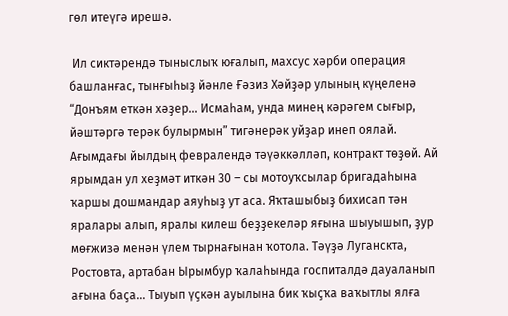гөл итеүгә ирешә.

 Ил сиктәрендә тыныслыҡ юғалып, махсус хәрби операция башланғас, тынғыһыҙ йәнле Ғәзиз Хәйҙәр улының күңеленә “Донъям еткән хәҙер... Исмаһам, унда минең кәрәгем сығыр, йәштәргә терәк булырмын” тигәнерәк уйҙар инеп оялай. Ағымдағы йылдың февралендә тәүәккәлләп, контракт төҙөй. Ай ярымдан ул хеҙмәт иткән 30 – сы мотоуҡсылар бригадаһына ҡаршы дошмандар аяуһыҙ ут аса. Яҡташыбыҙ бихисап тән яралары алып, яралы килеш беҙҙекеләр яғына шыуышып, ҙур мөғжизә менән үлем тырнағынан ҡотола. Тәүҙә Луганскта, Ростовта, артабан Ырымбур ҡалаһында госпиталдә дауаланып ағына баҫа... Тыуып үҫкән ауылына бик ҡыҫҡа ваҡытлы ялға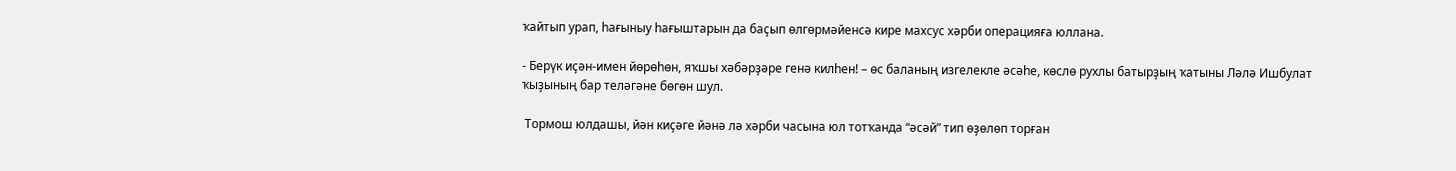ҡайтып урап, һағыныу һағыштарын да баҫып өлгөрмәйенсә кире махсус хәрби операцияға юллана.

- Берүк иҫән-имен йөрөһөн, яҡшы хәбәрҙәре генә килһен! – өс баланың изгелекле әсәһе, көслө рухлы батырҙың ҡатыны Ләлә Ишбулат ҡыҙының бар теләгәне бөгөн шул.

 Тормош юлдашы, йән киҫәге йәнә лә хәрби часына юл тотҡанда “әсәй” тип өҙөлөп торған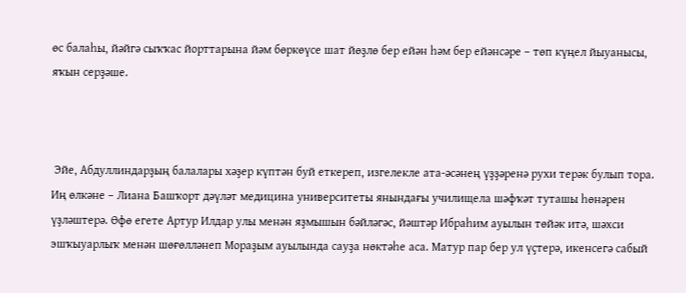өс балаһы, йәйгә сыҡҡас йорттарына йәм бөркөүсе шат йөҙлө бер ейән һәм бер ейәнсәре – төп күңел йыуанысы, яҡын серҙәше.



 Эйе, Абдуллиндарҙың балалары хәҙер күптән буй еткереп, изгелекле ата-әсәнең үҙҙәренә рухи терәк булып тора. Иң өлкәне – Лиана Башҡорт дәүләт медицина университеты янындағы училищела шәфҡәт туташы һөнәрен үҙләштерә. Өфө егете Артур Илдар улы менән яҙмышын бәйләгәс, йәштәр Ибраһим ауылын төйәк итә, шәхси эшҡыуарлыҡ менән шөғөлләнеп Мораҙым ауылында сауҙа нөктәһе аса. Матур пар бер ул үҫтерә, икенсегә сабый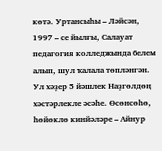көтә. Уртансыһы – Ләйсән, 1997 – се йылғы, Салауат педагогия колледжында белем алып, шул ҡалала төпләнгән. Ул хәҙер 5 йәшлек Наҙгөлдөң хәстәрлекле әсәһе. Өсөнсөһө, һөйөклө кинйәләре – Айнур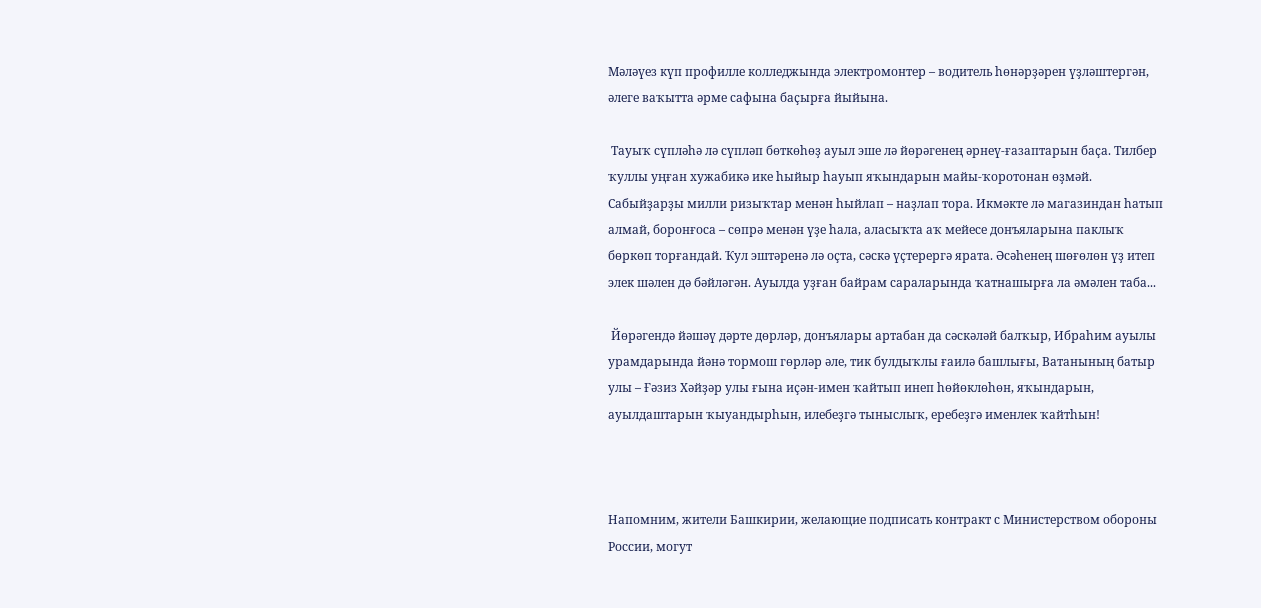Мәләүез күп профилле колледжында электромонтер – водитель һөнәрҙәрен үҙләштергән, әлеге ваҡытта әрме сафына баҫырға йыйына.

 Тауыҡ сүпләһә лә сүпләп бөткөһөҙ ауыл эше лә йөрәгенең әрнеү-ғазаптарын баҫа. Тилбер ҡуллы уңған хужабикә ике һыйыр һауып яҡындарын майы-ҡоротонан өҙмәй. Сабыйҙарҙы милли ризыҡтар менән һыйлап – наҙлап тора. Икмәкте лә магазиндан һатып алмай, боронғоса – сөпрә менән үҙе һала, аласыҡта аҡ мейесе донъяларына паклыҡ бөркөп торғандай. Ҡул эштәренә лә оҫта, сәскә үҫтерергә ярата. Әсәһенең шөғөлөн үҙ итеп элек шәлен дә бәйләгән. Ауылда уҙған байрам сараларында ҡатнашырға ла әмәлен таба...

 Йөрәгендә йәшәү дәрте дөрләр, донъялары артабан да сәскәләй балҡыр, Ибраһим ауылы урамдарында йәнә тормош гөрләр әле, тик булдыҡлы ғаилә башлығы, Ватанының батыр улы – Ғәзиз Хәйҙәр улы ғына иҫән-имен ҡайтып инеп һөйөклөһөн, яҡындарын, ауылдаштарын ҡыуандырһын, илебеҙгә тыныслыҡ, еребеҙгә именлек ҡайтһын!



Напомним, жители Башкирии, желающие подписать контракт с Министерством обороны России, могут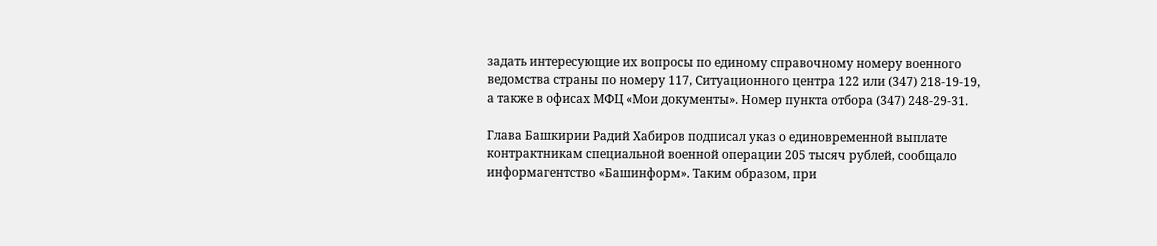задать интересующие их вопросы по единому справочному номеру военного ведомства страны по номеру 117, Ситуационного центра 122 или (347) 218-19-19, а также в офисах МФЦ «Мои документы». Номер пункта отбора (347) 248-29-31.

Глава Башкирии Радий Хабиров подписал указ о единовременной выплате контрактникам специальной военной операции 205 тысяч рублей, сообщало информагентство «Башинформ». Таким образом, при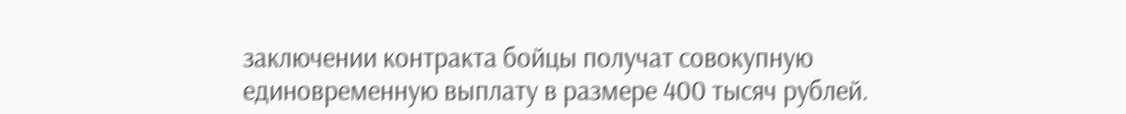заключении контракта бойцы получат совокупную единовременную выплату в размере 400 тысяч рублей.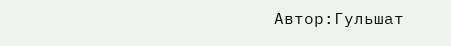Автор:Гульшат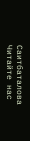Саитбаталова
Читайте нас